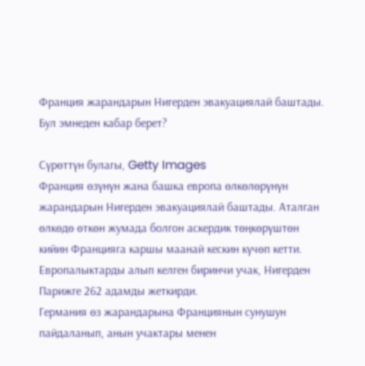Франция жарандарын Нигерден эвакуациялай баштады. Бул эмнеден кабар берет?

Сүрөттүн булагы, Getty Images
Франция өзүнүн жана башка европа өлкөлөрүнүн жарандарын Нигерден эвакуациялай баштады. Аталган өлкөдө өткөн жумада болгон аскердик төңкөрүштөн кийин Францияга каршы маанай кескин күчөп кетти.
Европалыктарды алып келген биринчи учак, Нигерден Парижге 262 адамды жеткирди.
Германия өз жарандарына Франциянын сунушун пайдаланып, анын учактары менен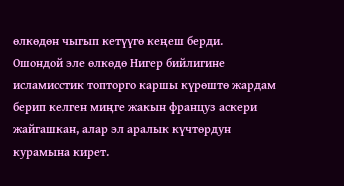өлкөдөн чыгып кетүүгө кеңеш берди.
Ошондой эле өлкөдө Нигер бийлигине исламисстик топторго каршы күрөштө жардам берип келген миңге жакын француз аскери жайгашкан, алар эл аралык күчтөрдун курамына кирет.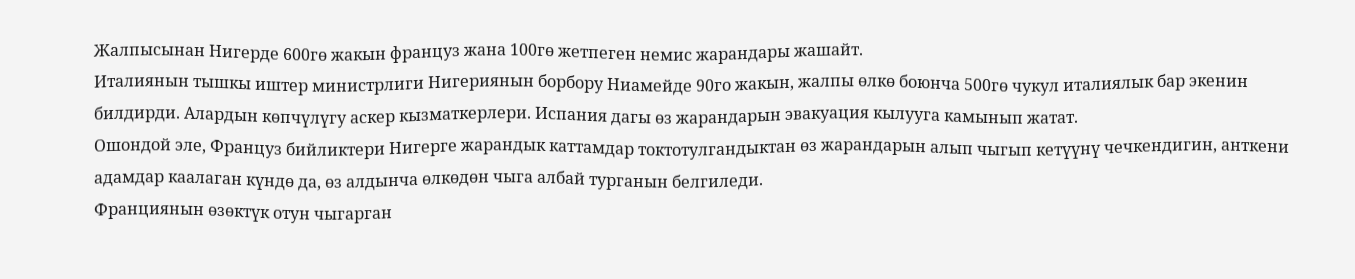Жалпысынан Нигерде 600гө жакын француз жана 100гө жетпеген немис жарандары жашайт.
Италиянын тышкы иштер министрлиги Нигериянын борбору Ниамейде 90го жакын, жалпы өлкө боюнча 500гө чукул италиялык бар экенин билдирди. Алардын көпчүлүгу аскер кызматкерлери. Испания дагы өз жарандарын эвакуация кылууга камынып жатат.
Ошондой эле, Француз бийликтери Нигерге жарандык каттамдар токтотулгандыктан өз жарандарын алып чыгып кетүүнү чечкендигин, анткени адамдар каалаган күндө да, өз алдынча өлкөдөн чыга албай турганын белгиледи.
Франциянын өзөктүк отун чыгарган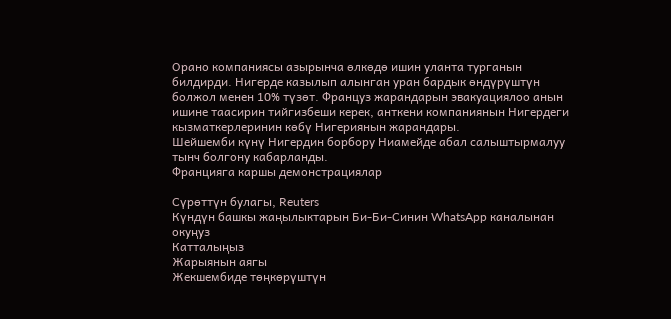Орано компаниясы азырынча өлкөдө ишин уланта турганын билдирди. Нигерде казылып алынган уран бардык өндүрүштүн болжол менен 10% түзөт. Француз жарандарын эвакуациялоо анын ишине таасирин тийгизбеши керек, анткени компаниянын Нигердеги кызматкерлеринин көбү Нигериянын жарандары.
Шейшемби күнү Нигердин борбору Ниамейде абал салыштырмалуу тынч болгону кабарланды.
Францияга каршы демонстрациялар

Сүрөттүн булагы, Reuters
Күндүн башкы жаңылыктарын Би-Би-Синин WhatsApp каналынан окуңуз
Катталыңыз
Жарыянын аягы
Жекшембиде төңкөрүштүн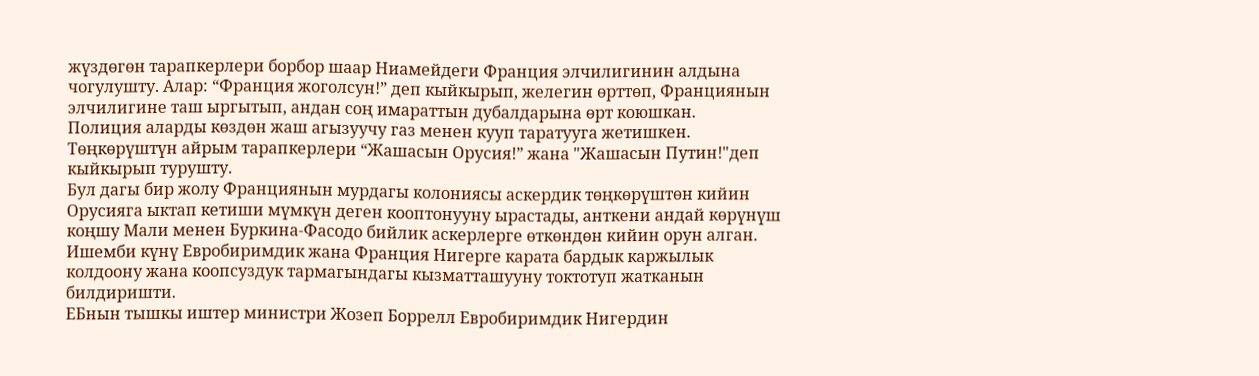жүздөгөн тарапкерлери борбор шаар Ниамейдеги Франция элчилигинин алдына чогулушту. Алар: “Франция жоголсун!” деп кыйкырып, желегин өрттөп, Франциянын элчилигине таш ыргытып, андан соң имараттын дубалдарына өрт коюшкан.
Полиция аларды көздөн жаш агызуучу газ менен кууп таратууга жетишкен.
Төңкөрүштүн айрым тарапкерлери “Жашасын Орусия!” жана "Жашасын Путин!"деп кыйкырып турушту.
Бул дагы бир жолу Франциянын мурдагы колониясы аскердик төңкөрүштөн кийин Орусияга ыктап кетиши мүмкүн деген кооптонууну ырастады, анткени андай көрүнүш коңшу Мали менен Буркина-Фасодо бийлик аскерлерге өткөндөн кийин орун алган.
Ишемби күнү Евробиримдик жана Франция Нигерге карата бардык каржылык колдоону жана коопсуздук тармагындагы кызматташууну токтотуп жатканын билдиришти.
ЕБнын тышкы иштер министри Жозеп Боррелл Евробиримдик Нигердин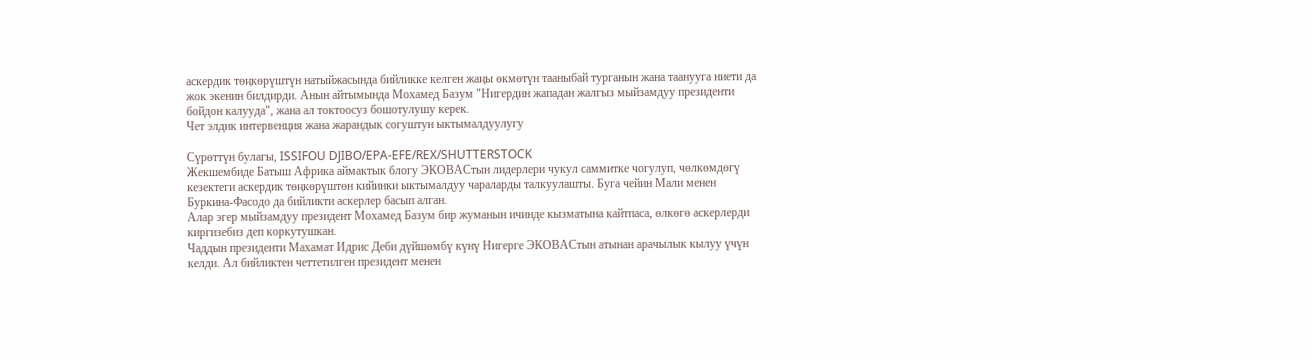аскердик төңкөрүштүн натыйжасында бийликке келген жаңы өкмөтүн тааныбай турганын жана таанууга ниети да жок экенин билдирди. Анын айтымында Мохамед Базум "Нигердин жападан жалгыз мыйзамдуу президенти бойдон калууда", жана ал токтоосуз бошотулушу керек.
Чет элдик интервенция жана жарандык согуштун ыктымалдуулугу

Сүрөттүн булагы, ISSIFOU DJIBO/EPA-EFE/REX/SHUTTERSTOCK
Жекшембиде Батыш Африка аймактык блогу ЭКОВАСтын лидерлери чукул саммитке чогулуп, чөлкөмдөгү кезектеги аскердик төңкөрүштөн кийинки ыктымалдуу чараларды талкуулашты. Буга чейин Мали менен Буркина-Фасодо да бийликти аскерлер басып алган.
Алар эгер мыйзамдуу президент Мохамед Базум бир жуманын ичинде кызматына кайтпаса, өлкөгө аскерлерди киргизебиз деп коркутушкан.
Чаддын президенти Махамат Идрис Деби дүйшөмбү күнү Нигерге ЭКОВАСтын атынан арачылык кылуу үчүн келди. Ал бийликтен четтетилген президент менен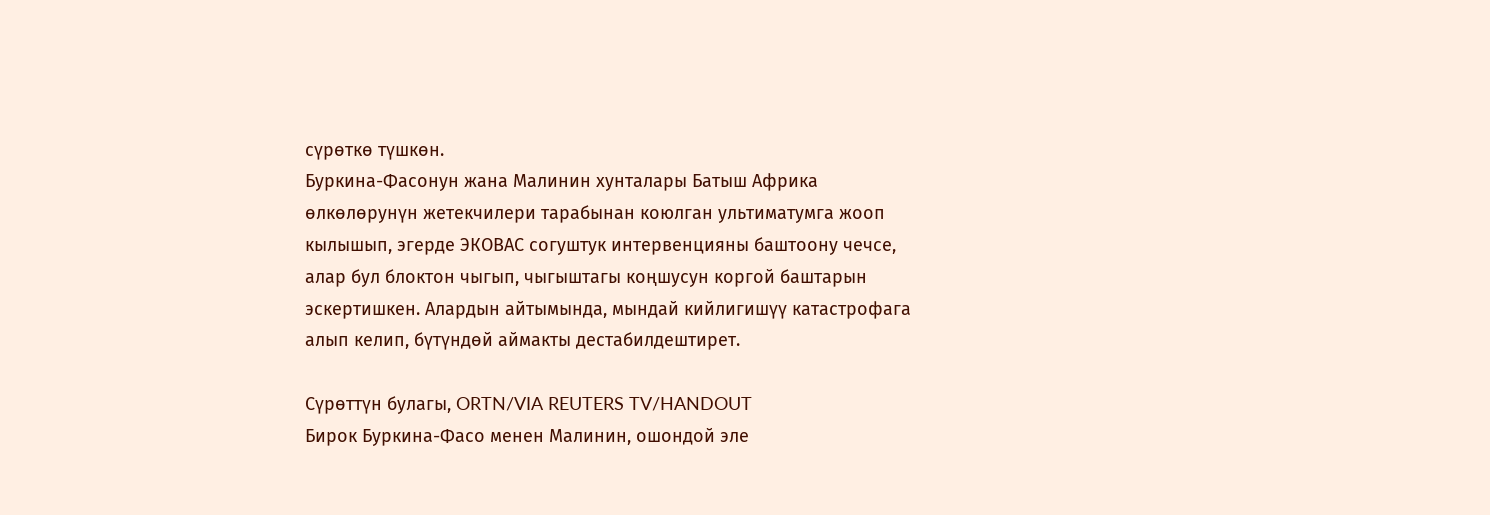сүрөткө түшкөн.
Буркина-Фасонун жана Малинин хунталары Батыш Африка өлкөлөрунүн жетекчилери тарабынан коюлган ультиматумга жооп кылышып, эгерде ЭКОВАС согуштук интервенцияны баштоону чечсе, алар бул блоктон чыгып, чыгыштагы коңшусун коргой баштарын эскертишкен. Алардын айтымында, мындай кийлигишүү катастрофага алып келип, бүтүндөй аймакты дестабилдештирет.

Сүрөттүн булагы, ORTN/VIA REUTERS TV/HANDOUT
Бирок Буркина-Фасо менен Малинин, ошондой эле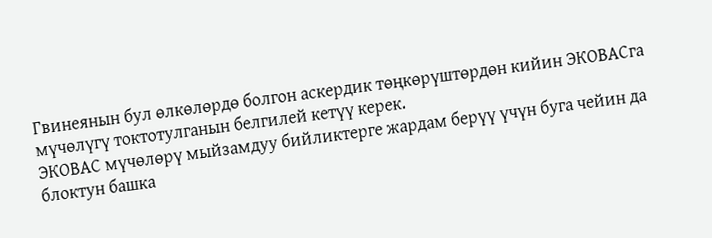Гвинеянын бул өлкөлөрдө болгон аскердик төңкөрүштөрдөн кийин ЭКОВАСга мүчөлүгү токтотулганын белгилей кетүү керек.
ЭКОВАС мүчөлөрү мыйзамдуу бийликтерге жардам берүү үчүн буга чейин да блоктун башка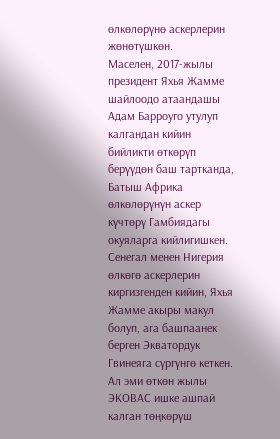өлкөлөрүнө аскерлерин жөнөтүшкөн.
Маселен, 2017-жылы президент Яхья Жамме шайлоодо атаандашы Адам Барроуго утулуп калгандан кийин бийликти өткөрүп берүүдөн баш тартканда, Батыш Африка өлкөлөрүнүн аскер күчтөрү Гамбиядагы окуяларга кийлигишкен.
Сенегал менен Нигерия өлкөгө аскерлерин киргизгенден кийин, Яхья Жамме акыры макул болуп, ага башпаанек берген Экватордук Гвинеяга сүргүнгө кеткен.
Ал эми өткөн жылы ЭКОВАС ишке ашпай калган төңкөрүш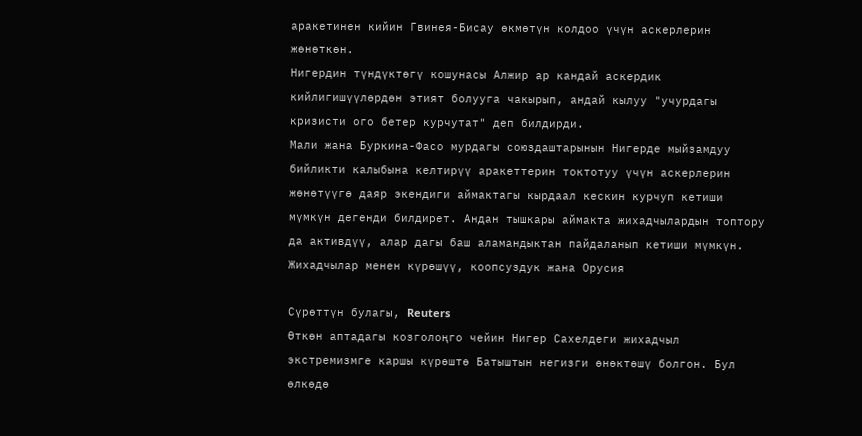аракетинен кийин Гвинея-Бисау өкмөтүн колдоо үчүн аскерлерин жөнөткөн.
Нигердин түндүктөгү кошунасы Алжир ар кандай аскердик кийлигишүүлөрдөн этият болууга чакырып, андай кылуу "учурдагы кризисти ого бетер курчутат" деп билдирди.
Мали жана Буркина-Фасо мурдагы союздаштарынын Нигерде мыйзамдуу бийликти калыбына келтирүү аракеттерин токтотуу үчүн аскерлерин жөнөтүүгө даяр экендиги аймактагы кырдаал кескин курчуп кетиши мүмкүн дегенди билдирет. Андан тышкары аймакта жихадчылардын топтору да активдүү, алар дагы баш аламандыктан пайдаланып кетиши мүмкүн.
Жихадчылар менен күрөшүү, коопсуздук жана Орусия

Сүрөттүн булагы, Reuters
Өткөн аптадагы козголоңго чейин Нигер Сахелдеги жихадчыл экстремизмге каршы күрөштө Батыштын негизги өнөктөшү болгон. Бул өлкөдө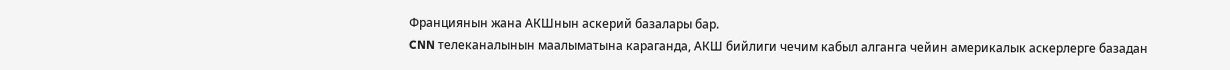Франциянын жана АКШнын аскерий базалары бар.
CNN телеканалынын маалыматына караганда, АКШ бийлиги чечим кабыл алганга чейин америкалык аскерлерге базадан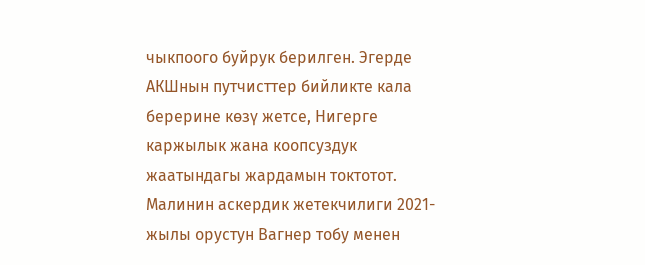чыкпоого буйрук берилген. Эгерде АКШнын путчисттер бийликте кала берерине көзү жетсе, Нигерге каржылык жана коопсуздук жаатындагы жардамын токтотот.
Малинин аскердик жетекчилиги 2021-жылы орустун Вагнер тобу менен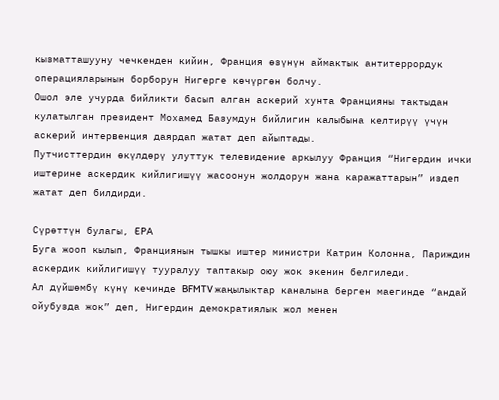кызматташууну чечкенден кийин, Франция өзүнүн аймактык антитеррордук операцияларынын борборун Нигерге көчүргөн болчу.
Ошол эле учурда бийликти басып алган аскерий хунта Францияны тактыдан кулатылган президент Мохамед Базумдун бийлигин калыбына келтирүү үчүн аскерий интервенция даярдап жатат деп айыптады.
Путчисттердин өкүлдөрү улуттук телевидение аркылуу Франция “Нигердин ички иштерине аскердик кийлигишүү жасоонун жолдорун жана каражаттарын” издеп жатат деп билдирди.

Сүрөттүн булагы, EPA
Буга жооп кылып, Франциянын тышкы иштер министри Катрин Колонна, Париждин аскердик кийлигишүү тууралуу таптакыр оюу жок экенин белгиледи.
Ал дүйшөмбү күнү кечинде BFMTV жаңылыктар каналына берген маегинде “андай ойубузда жок” деп, Нигердин демократиялык жол менен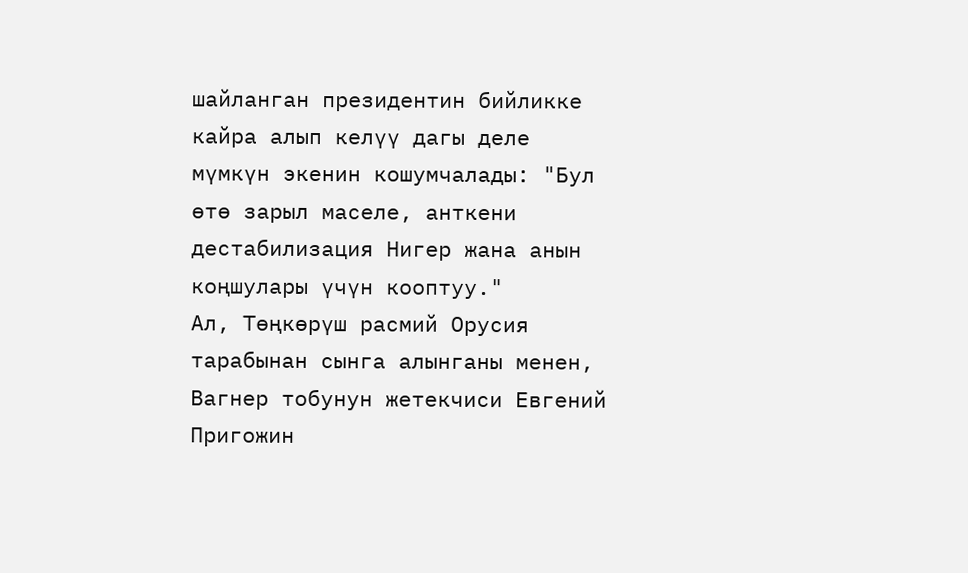шайланган президентин бийликке кайра алып келүү дагы деле мүмкүн экенин кошумчалады: "Бул өтө зарыл маселе, анткени дестабилизация Нигер жана анын коңшулары үчүн кооптуу."
Ал, Төңкөрүш расмий Орусия тарабынан сынга алынганы менен, Вагнер тобунун жетекчиси Евгений Пригожин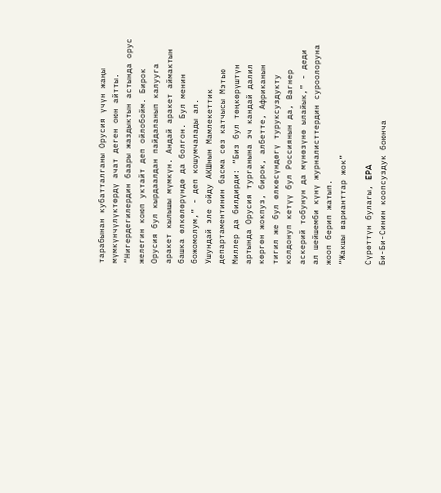тарабынан кубатталганы Орусия үчүн жаңы мүмкүнчүлүктөрдү ачат деген оюн айтты.
“Нигердегилердин баары жаздыктын астында орус желегин коюп уктайт деп ойлобойм. Бирок Орусия бул кырдаалдан пайдаланып калууга аракет кылышы мүмкүн. Андай аракет аймактын башка өлкөлөрүндө да болгон. Бул менин божомолум,” - деп кошумчалады ал.
Ушундай эле ойду АКШнын Мамлекеттик департаментинин басма сөз катчысы Мэтью Миллер да билдирди: “Биз бул төңкөрүштүн артында Орусия турганына эч кандай далил көргөн жокпуз, бирок, албетте, Африканын тигил же бул өлкөсүндөгү туруксуздукту колдонуп кетүү бул Россиянын да, Вагнер аскерий тобунун да мүнөзүнө ылайык,” - деди ал шейшемби күнү журналисттердин суроолоруна жооп берип жатып.
“Жакшы варианттар жок”

Сүрөттүн булагы, EPA
Би-Би-Синин коопсуздук боюнча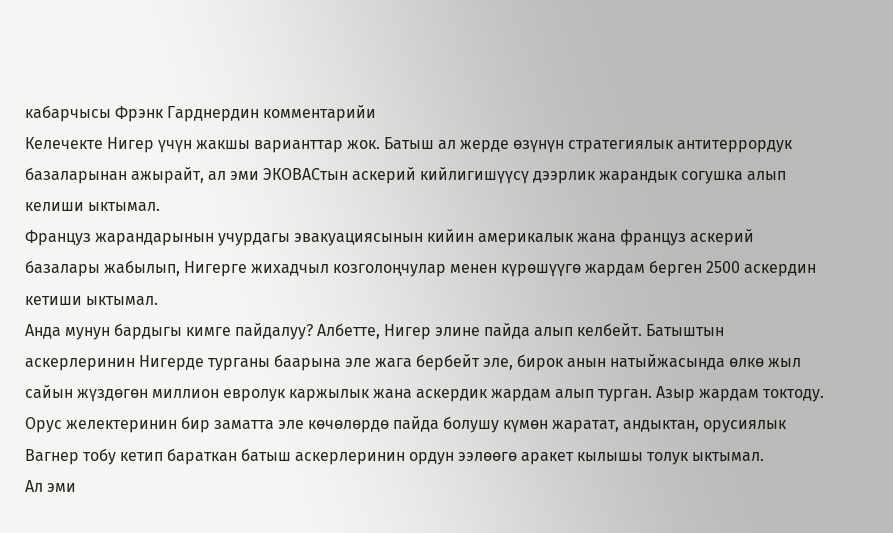кабарчысы Фрэнк Гарднердин комментарийи
Келечекте Нигер үчүн жакшы варианттар жок. Батыш ал жерде өзүнүн стратегиялык антитеррордук базаларынан ажырайт, ал эми ЭКОВАСтын аскерий кийлигишүүсү дээрлик жарандык согушка алып келиши ыктымал.
Француз жарандарынын учурдагы эвакуациясынын кийин америкалык жана француз аскерий базалары жабылып, Нигерге жихадчыл козголоңчулар менен күрөшүүгө жардам берген 2500 аскердин кетиши ыктымал.
Анда мунун бардыгы кимге пайдалуу? Албетте, Нигер элине пайда алып келбейт. Батыштын аскерлеринин Нигерде турганы баарына эле жага бербейт эле, бирок анын натыйжасында өлкө жыл сайын жүздөгөн миллион евролук каржылык жана аскердик жардам алып турган. Азыр жардам токтоду.
Орус желектеринин бир заматта эле көчөлөрдө пайда болушу күмөн жаратат, андыктан, орусиялык Вагнер тобу кетип бараткан батыш аскерлеринин ордун ээлөөгө аракет кылышы толук ыктымал.
Ал эми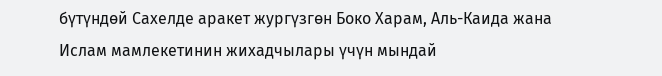бүтүндөй Сахелде аракет жургүзгөн Боко Харам, Аль-Каида жана Ислам мамлекетинин жихадчылары үчүн мындай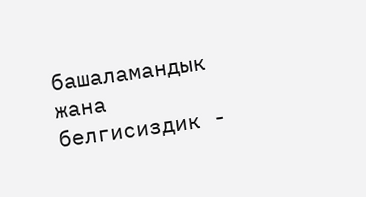башаламандык жана белгисиздик -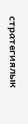стратегиялык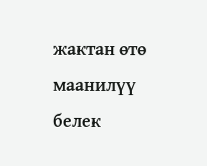жактан өтө маанилүү белек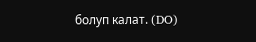болуп калат. (DO)